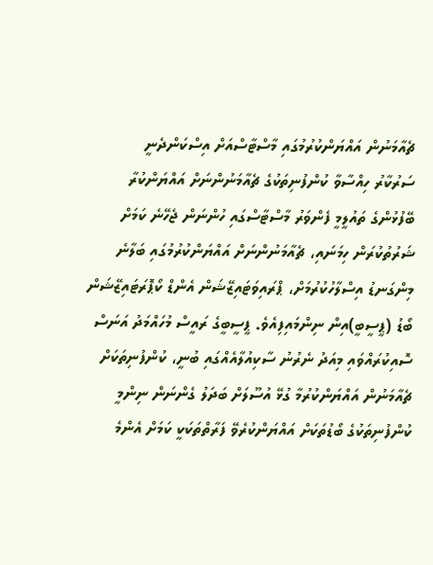ޗެއާމަނުން އައްޔަންކުރުމުގައި މާސްޓާސްއަށް އިސްކަންދެނީ
ސަރުކާރު ހިއްސާވާ ކުންފުނިތަކުގެ ޗެއާމަނުންނަށް އައްޔަންކުރާ ބޭފުޅުންގެ ތައުލީމީ ފެންވަރު މާސްޓާސްގައި ހުންނަން ޖެހޭނެ ކަމަށް ޝަރުތުކުރަން ހިމަނައި، ޗެއާމަނުންނަށް އައްޔަންކުރުމުގައި ބަލާނެ މިންގަނޑު އިސްލާހުކުރުމަށް، ޕްރައިވަޓައިޒޭޝަން އެންޑް ކޯޕޮރަޓައިޒޭޝަން ބޯޑު (ޕީސީބީ)އިން ނިންމައިފިއެވެ. ޕީސީބީގެ ރައީސް މުހައްމަދު އަނަސް ސޮއިކުރައްވައި މިއަދު ނެރުނު ސާކިއުލާއެއްގައި ބުނީ، ކުންފުނިތަކަށް ޗެއާމަނުން އައްޔަންކުރުމާ ގުޅޭ އުސޫލަށް ބަދަލު ގެންނަން ނިންމީ ކުންފުނިތަކުގެ ބޯޑުތަކަށް އައްޔަންކުރެވޭ ފަރާތްތަކަކީ ކަމަށް އެންމެ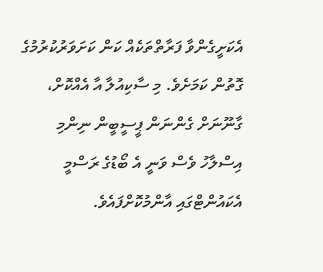އެކަށީގެންވާ ފަރާތްތަކެއް ކަން ކަށަވަރުކުރުމުގެ ގޮތުން ކަމަށެވެ. މި ސާކިއުލާ އާ އެއްކޮށް، ގާނޫނަށް ގެންނަން ޕީސީބީން ނިންމި އިސްލާހު ވެސް ވަނީ އެ ބޯޑުގެ ރަސްމީ އެކައުންޓްގައި އާންމުކޮށްފައެވެ.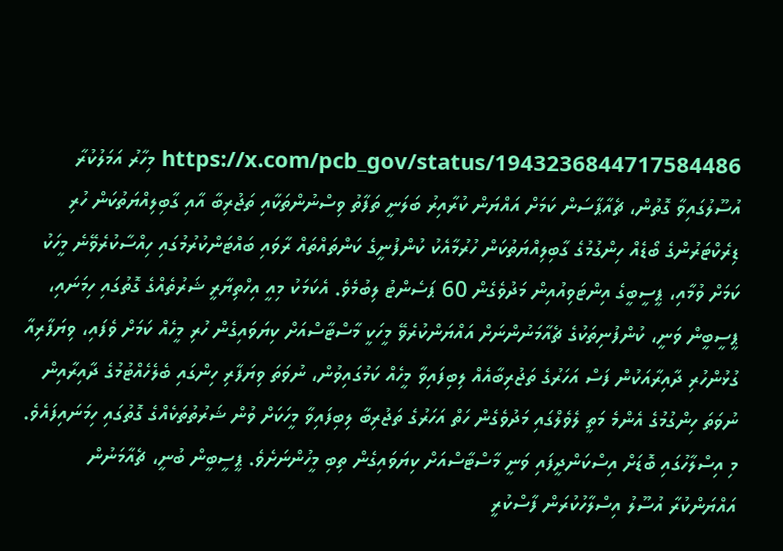https://x.com/pcb_gov/status/1943236844717584486 މިހާރު އަމަލުކުރާ އުސޫލުގައިވާ ގޮތުން، ޗެއާޕާސަން ކަމަށް އައްޔަން ކުރާއިރު ބަލަނީ ތަފާތު ވިސްނުންތަކާއި ތަޖުރިބާ އާއި ގާބިލިއްޔަތުކަން ހުރި ޑިރެކްޓަރުންގެ ބޯޑެއް ހިންގުމުގެ ގާބިލިއްޔަތުކަން ހުރުމާއެކު ކުންފުނީގެ ކަންތައްތައް ރާވައި ބައްޓަންކުރުމުގައި ހިއްސާކުރެވޭނެ މީހަކު ކަމަށް ވުމާއި، ޕީސީބީގެ އިންޓަވިއުއިން މަދުވެގެން 60 ޕަސެންޓު ލިބުމެވެ. އެކަމަކު މިއީ އިހްތިޔާރީ ޝަރުތެއްގެ ގޮތުގައި ހިމަނައި، ޕީސީބީން ވަނީ، ކުންފުނިތަކުގެ ޗެއާމަނުންނަށް އައްޔަންކުރެވޭ މީހަކީ މާސްޓާސްއަށް ކިޔަވައިގެން ހުރި މީހެއް ކަމަށް ވެފައި، ވިޔަފާރިއާ ގުޅުންހުރި ދާއިރާއަކުން ފަސް އަހަރުގެ ތަޖުރިބާއެއް ލިބިފައިވާ މީހެއް ކަމުގައިވުން، ނުވަތަ ވިޔަފާރި ހިންގައި ބެލެހެއްޓުމުގެ ދާއިރާއިން ނުވަތަ ހިންގުމުގެ އެންމެ މަތީ ލެވެލްގައި މަދުވެގެން ހަތް އަހަރުގެ ތަޖުރިބާ ލިބިފައިވާ މީހަކަށް ވުން ޝަރުތުތަކެއްގެ ގޮތުގައި ހިމަނައިފައެވެ. މި އިސްލާހުގައި ބޮޑަށް އިސްކަންދީފައި ވަނީ މާސްޓާސްއަށް ކިޔަވައިގެން ތިބި މީހުންނަށެވެ. ޕީސީބީން ބުނީ، ޗެއާމަނުން އައްޔަންކުރާ އުސޫލު އިސްލާހުކުރަން ފާސްކުރީ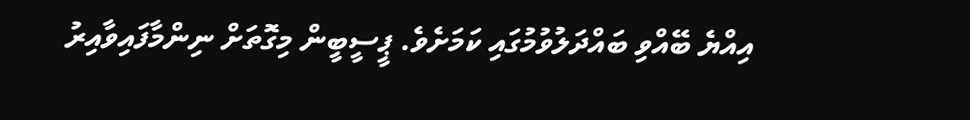އިއްޔެ ބޭއްވި ބައްދަލުވުމުގައި ކަމަށެވެ. ޕީސީބީން މިގޮތަށް ނިންމާފައިވާއިރު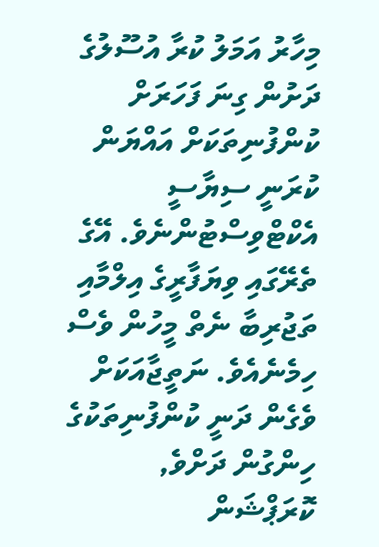މިހާރު އަމަލު ކުރާ އުސޫލުގެ ދަށުން ގިނަ ފަހަރަށް ކުންފުނިތަކަށް އައްޔަން ކުރަނީ ސިޔާސީ އެކްޓްވިސްޓުންނެވެ. އޭގެ ތެރޭގައި ވިޔަފާރީގެ އިލްމާއި ތަޖުރިބާ ނެތް މީހުން ވެސް ހިމެނެއެވެ. ނަތީޖާއަކަށް ވެގެން ދަނީ ކުންފުނިތަކުގެ ހިންގުން ދަށްވެ, ކޮރަޕްޝަން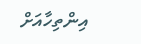އިންތިހާއަށް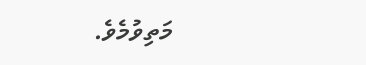މަތިވުމެވެ.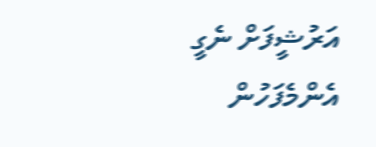އަރުޝީފަށް ނެގީ
އެންމެފަހުން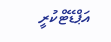އަޕްޑޭޓްކުރީ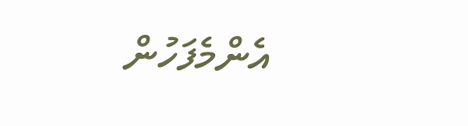އެންމެފަހުން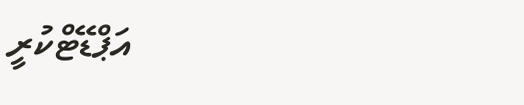އަޕްޑޭޓްކުރީ